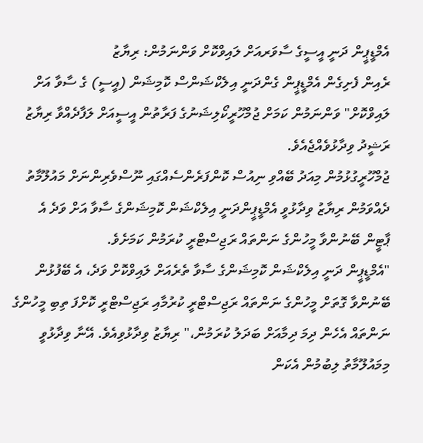އެމްޑީޕީން ދަނީ އީސީގެ ސާވަރއަށް ލައިވްކޮށް ވަންނަމުން: ރިޔާޒު
ރެއިން ފެށިގެން އެމްޑީޕީން ގެންދަނީ އިލެކްޝަންސް ކޮމިޝަން (އީސީ) ގެ ސާވާ އަށް ލައިވްކޮށް" ވަންނަމުން ކަމަށް ޖުމްހޫރީކޯލިޝަނުގެ ފަރާތުން އީސީއަށް ލަފާދެއްވާ ރިޔާޒު ރަޝީދު ވިދާޅުވެއްޖެއެވެ.
ޖުމްހޫރީގުޅުމުން މިއަދު ބޭއްވި ނިއުސް ކޮންފަރެންސެއްގައި ނޫސްވެރިންނަށް މައުލޫމާތު ދެއްވަމުން ރިޔާޒު ވިދާޅުވީ އެމްޑީޕީންދަނީ އިލެކްޝަން ކޮމިޝަންގެ ސާވާ އަށް ވަދެ އެ ޕާޓީން ބޭނުންވާ މީހުންގެ ނަންތައް ރަޖިސްޓްރީ ކުރަމުން ކަމަށެވެ.
"އެމްޑީޕީން ދަނީ އިލެކްޝަން ކޮމިޝަންގެ ސާވާ ތެރެއަށް ލައިވްކޮށް ވަދެ، އެ ބޭފުޅުން ބޭނުންވާ ގޮތަށް މީހުންގެ ނަންތައް ރަޖިސްޓްރީ ކުރުމާއި ރަޖިސްޓްރީ ކޮށްފަ ތިބި މީހުންގެ ނަންތައް އެހެން ދިމަ ދިމާއަށް ބަދަލު ކުރަމުން،" ރިޔާޒު ވިދާޅުވިއެވެ. އޭނާ ވިދާޅުވީ މިމައުލޫމާތު ލިބުމުން އެކަން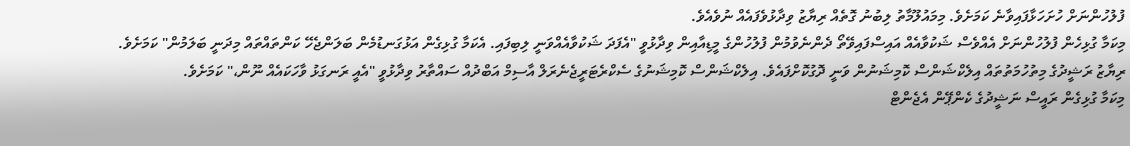ފުލުހުންނަށް ހުށަހަޅާފައިވާނެ ކަމަށެވެ. މިމައުލޫމާތު ލިބުނު ގޮތެއް ރިޔާޒު ވިދާޅުވެފައެއް ނުވެއެވެ.
މިކަމާ ގުޅިހެން ފުލުހުންނަށް އެއްވެސް ޝަކުވާއެއް އައިސްފައިވޭތޯ ދެންނެވުމުން ފުލުހުންގެ މީޑިއާއިން ވިދާޅުވީ "އެފަދަ ޝަކުވާއެއްވަނީ ލިބިފައި. އެކަމާ ގުޅިގެން އަޅުގަނޑުމެން ބަލަންޖެހޭ ކަންތައްތައް މިދަނީ ބަލަމުން" ކަމަށެވެ.
ރިޔާޒު ރަޝީދުގެ މިތުހުމަތުތައް އިލެކްޝަންސް ކޮމިޝަނުން ވަނީ ދޮގުކޮށްފައެވެ. އިލެކްޝަންސް ކޮމިޝަނުގެ ސެކްރެޓަރީޖެނެރަލް އާސިމް އަބްދުއް ސައްތާރު ވިދާޅުވީ "އެއީ ރަނގަޅު ވާހަކައެއް ނޫން،" ކަމަށެވެ.
މިކަމާ ގުޅިގެން ރައީސް ނަޝީދުގެ ކެންޕޭން އެޖެންޓް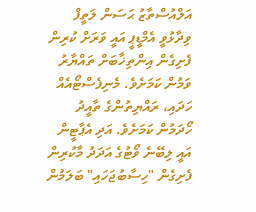އަލްއުސްތާޒު ޙަސަން ލަތީފް ވިދާޅުވީ އެމްޑީޕީ އައީ ވަރަށް ކުރިން ފެށިގެން އިންތިޚާބަށް ތައްޔާރު ވަމުން ކަމަށެވެ. މެނިފެސްޓޯއެއް ހަދައި، ރައްޔިތުންގެ ތާއީދު ހޯދަމުން ކަމަށެވެ. އަދި އެޕާޓީން އައީ ލިބޭނެ ވޯޓުގެ އަދަދު މާކުރިން ފެށިގެން "ހިސާބުޖަހައި" ބަލަމުން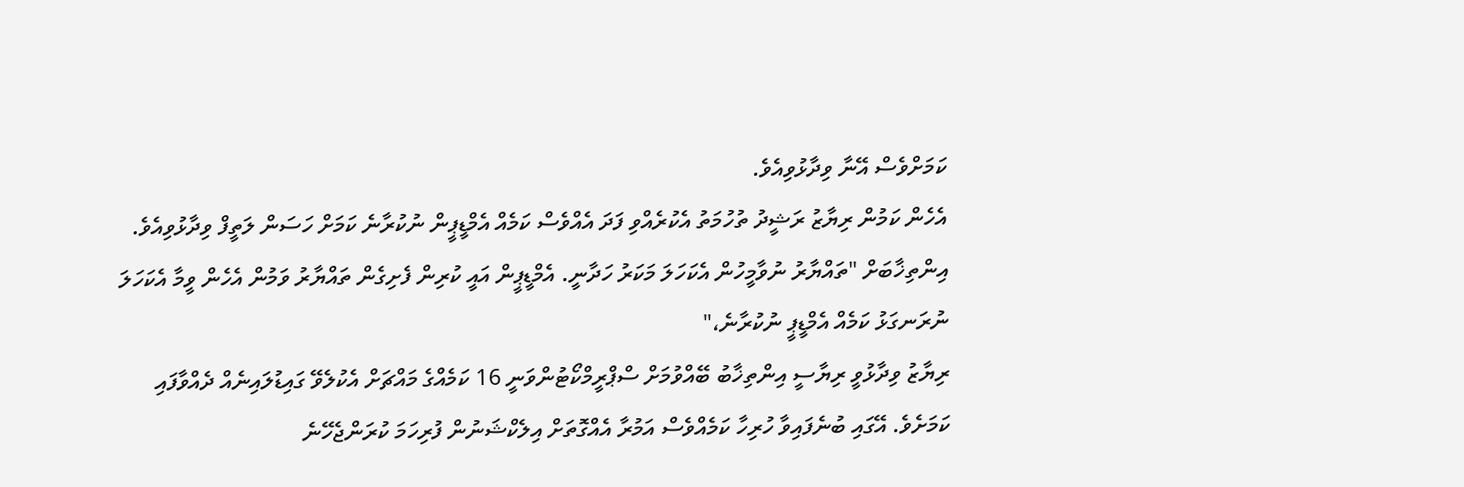ކަމަށްވެސް އޭނާ ވިދާޅުވިއެވެ.
އެހެން ކަމުން ރިޔާޒު ރަޝީދު ތުހުމަތު އެކުރެއްވި ފަދަ އެއްވެސް ކަމެއް އެމްޑީޕީން ނުކުރާނެ ކަމަށް ހަސަން ލަތީފް ވިދާޅުވިއެވެ. އިންތިޚާބަށް "ތައްޔާރު ނުވާމީހުން އެކަހަލަ މަކަރު ހަދާނީ. އެމްޑީޕީން އައީ ކުރިން ފެށިގެން ތައްޔާރު ވަމުން އެހެން ވީމާ އެކަހަލަ ނުރަނގަޅު ކަމެއް އެމްޑީޕީ ނުކުރާނެ،"
ރިޔާޒު ވިދާޅުވީ ރިޔާސީ އިންތިޚާބު ބޭއްވުމަށް ސްޕްރީމްކޯޓުންވަނީ 16 ކަމެއްގެ މައްޗަށް އެކުލެވޭ ގައިޑުލައިނެއް ދެއްވާފައި ކަމަށެވެ. އޭގައި ބުނެފައިވާ ހުރިހާ ކަމެއްވެސް އަމުރާ އެއްގޮތަށް އިލެކްޝަނުން ފުރިހަމަ ކުރަންޖެހޭނެ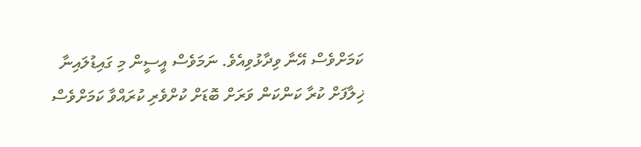ކަމަށްވެސް އޭނާ ވިދާޅުވިއެވެ. ނަމަވެސް އީސީން މި ގައިޑުލައިނާ ޚިލާފަށް ކުރާ ކަންކަން ވަރަށް ބޮޑަށް ކުށްވެރި ކުރައްވާ ކަމަށްވެސް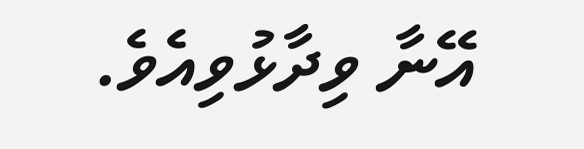އޭނާ ވިދާޅުވިއެވެ.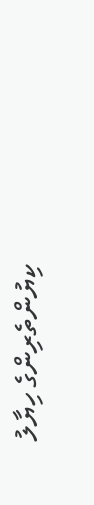ކިޔުންތެރިންގެ ހިޔާލު